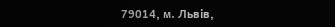79014, м. Львів,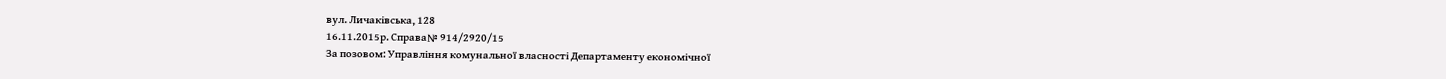вул. Личаківська, 128
16.11.2015р. Справа№ 914/2920/15
За позовом: Управління комунальної власності Департаменту економічної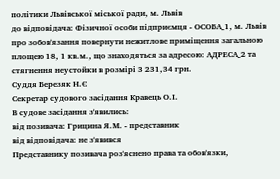політики Львівської міської ради, м. Львів
до відповідача: Фізичної особи підприємця - ОСОБА_1, м. Львів
про зобов'язання повернути нежитлове приміщення загальною площею 18, 1 кв.м., що знаходяться за адресою: АДРЕСА_2 та стягнення неустойки в розмірі 3 231,34 грн.
Суддя Березяк Н.Є
Секретар судового засідання Кравець О.І.
В судове засідання з'явились:
від позивача: Грицина Я.М. - представник
від відповідача: не з'явився
Представнику позивача роз'яснено права та обов'язки,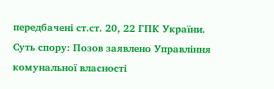передбачені ст.ст. 20, 22 ГПК України.
Суть спору: Позов заявлено Управління комунальної власності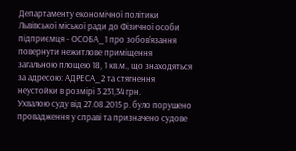Департаменту економічної політики Львівської міської ради до Фізичної особи підприємця - ОСОБА_1 про зобов'язання повернути нежитлове приміщення загальною площею 18, 1 кв.м., що знаходяться за адресою: АДРЕСА_2 та стягнення неустойки в розмірі 3 231,34 грн.
Ухвалою суду від 27.08.2015 р. було порушено провадження у справі та призначено судове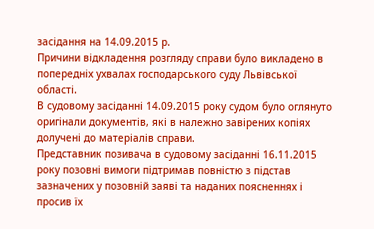засідання на 14.09.2015 р.
Причини відкладення розгляду справи було викладено в попередніх ухвалах господарського суду Львівської області.
В судовому засіданні 14.09.2015 року судом було оглянуто оригінали документів, які в належно завірених копіях долучені до матеріалів справи.
Представник позивача в судовому засіданні 16.11.2015 року позовні вимоги підтримав повністю з підстав зазначених у позовній заяві та наданих поясненнях і просив їх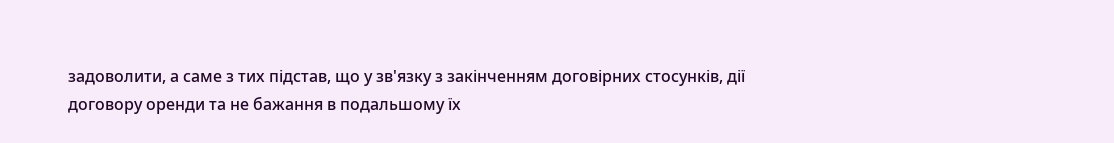задоволити, а саме з тих підстав, що у зв'язку з закінченням договірних стосунків, дії договору оренди та не бажання в подальшому їх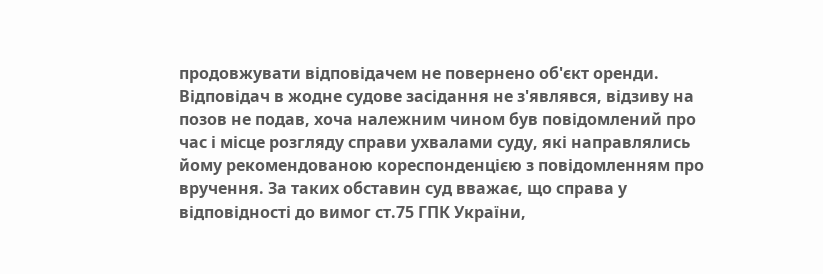продовжувати відповідачем не повернено об'єкт оренди.
Відповідач в жодне судове засідання не з'являвся, відзиву на позов не подав, хоча належним чином був повідомлений про час і місце розгляду справи ухвалами суду, які направлялись йому рекомендованою кореспонденцією з повідомленням про вручення. За таких обставин суд вважає, що справа у відповідності до вимог ст.75 ГПК України,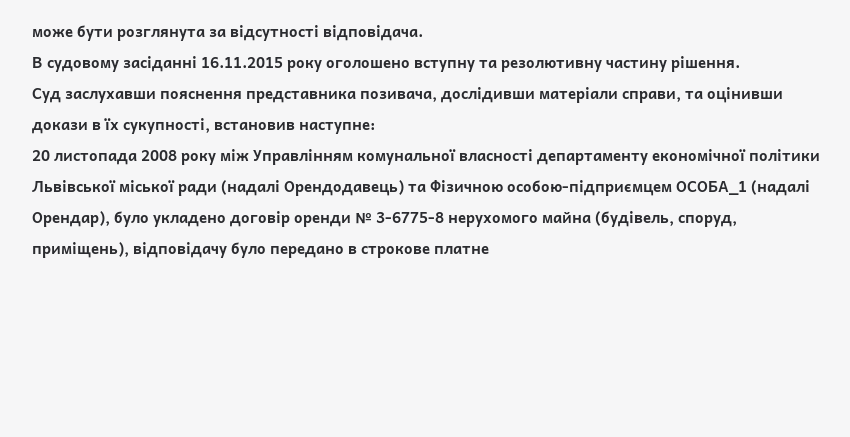може бути розглянута за відсутності відповідача.
В судовому засіданні 16.11.2015 року оголошено вступну та резолютивну частину рішення.
Суд заслухавши пояснення представника позивача, дослідивши матеріали справи, та оцінивши докази в їх сукупності, встановив наступне:
20 листопада 2008 року між Управлінням комунальної власності департаменту економічної політики Львівської міської ради (надалі Орендодавець) та Фізичною особою-підприємцем ОСОБА_1 (надалі Орендар), було укладено договір оренди № 3-6775-8 нерухомого майна (будівель, споруд, приміщень), відповідачу було передано в строкове платне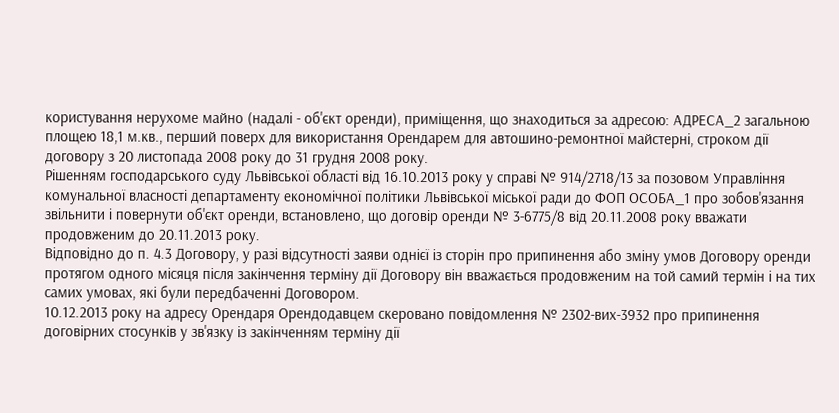користування нерухоме майно (надалі - об'єкт оренди), приміщення, що знаходиться за адресою: АДРЕСА_2 загальною площею 18,1 м.кв., перший поверх для використання Орендарем для автошино-ремонтної майстерні, строком дії договору з 20 листопада 2008 року до 31 грудня 2008 року.
Рішенням господарського суду Львівської області від 16.10.2013 року у справі № 914/2718/13 за позовом Управління комунальної власності департаменту економічної політики Львівської міської ради до ФОП ОСОБА_1 про зобов'язання звільнити і повернути об'єкт оренди, встановлено, що договір оренди № 3-6775/8 від 20.11.2008 року вважати продовженим до 20.11.2013 року.
Відповідно до п. 4.3 Договору, у разі відсутності заяви однієї із сторін про припинення або зміну умов Договору оренди протягом одного місяця після закінчення терміну дії Договору він вважається продовженим на той самий термін і на тих самих умовах, які були передбаченні Договором.
10.12.2013 року на адресу Орендаря Орендодавцем скеровано повідомлення № 2302-вих-3932 про припинення договірних стосунків у зв'язку із закінченням терміну дії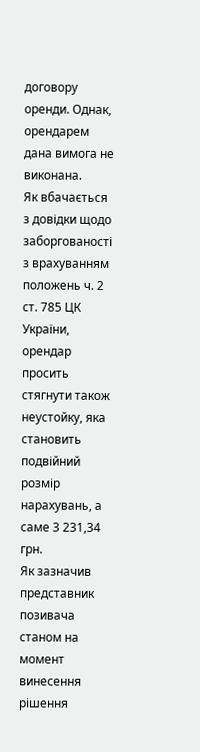договору оренди. Однак, орендарем дана вимога не виконана.
Як вбачається з довідки щодо заборгованості з врахуванням положень ч. 2 ст. 785 ЦК України, орендар просить стягнути також неустойку, яка становить подвійний розмір нарахувань, а саме 3 231,34 грн.
Як зазначив представник позивача станом на момент винесення рішення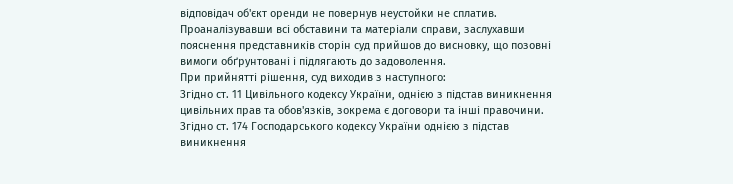відповідач об'єкт оренди не повернув неустойки не сплатив.
Проаналізувавши всі обставини та матеріали справи, заслухавши пояснення представників сторін суд прийшов до висновку, що позовні вимоги обґрунтовані і підлягають до задоволення.
При прийнятті рішення, суд виходив з наступного:
Згідно ст. 11 Цивільного кодексу України, однією з підстав виникнення цивільних прав та обов'язків, зокрема є договори та інші правочини. Згідно ст. 174 Господарського кодексу України однією з підстав виникнення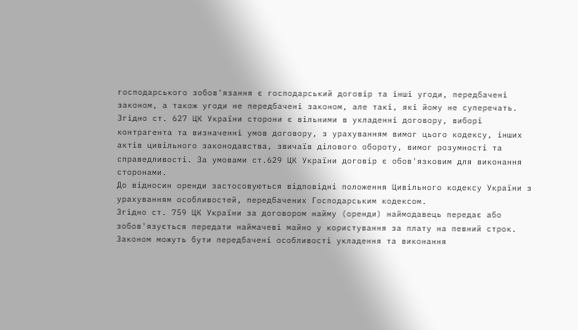господарського зобов'язання є господарський договір та інші угоди, передбачені законом, а також угоди не передбачені законом, але такі, які йому не суперечать.
Згідно ст. 627 ЦК України сторони є вільними в укладенні договору, виборі контрагента та визначенні умов договору, з урахуванням вимог цього кодексу, інших актів цивільного законодавства, звичаїв ділового обороту, вимог розумності та справедливості. За умовами ст.629 ЦК України договір є обов'язковим для виконання сторонами.
До відносин оренди застосовуються відповідні положення Цивільного кодексу України з урахуванням особливостей, передбачених Господарським кодексом.
Згідно ст. 759 ЦК України за договором найму (оренди) наймодавець передає або зобов'язується передати наймачеві майно у користування за плату на певний строк. Законом можуть бути передбачені особливості укладення та виконання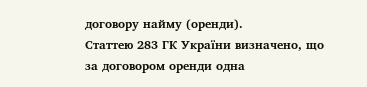договору найму (оренди).
Статтею 283 ГК України визначено, що за договором оренди одна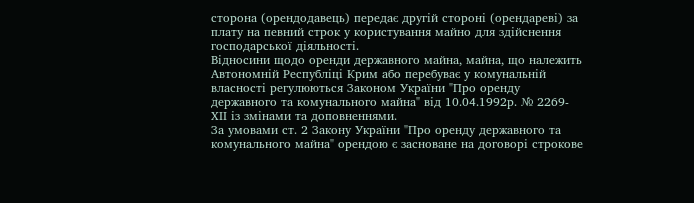сторона (орендодавець) передає другій стороні (орендареві) за плату на певний строк у користування майно для здійснення господарської діяльності.
Відносини щодо оренди державного майна, майна, що належить Автономній Республіці Крим або перебуває у комунальній власності регулюються Законом України "Про оренду державного та комунального майна" від 10.04.1992р. № 2269-ХІІ із змінами та доповненнями.
За умовами ст. 2 Закону України "Про оренду державного та комунального майна" орендою є засноване на договорі строкове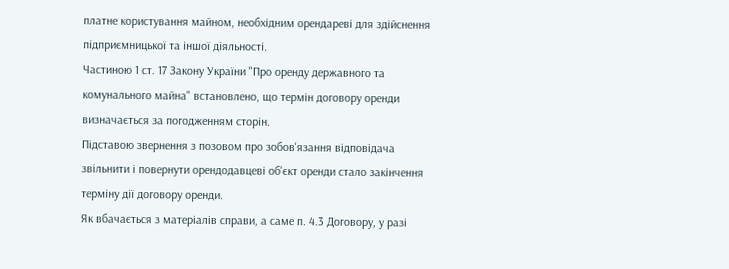платне користування майном, необхідним орендареві для здійснення підприємницької та іншої діяльності.
Частиною 1 ст. 17 Закону України "Про оренду державного та комунального майна" встановлено, що термін договору оренди визначається за погодженням сторін.
Підставою звернення з позовом про зобов'язання відповідача звільнити і повернути орендодавцеві об'єкт оренди стало закінчення терміну дії договору оренди.
Як вбачається з матеріалів справи, а саме п. 4.3 Договору, у разі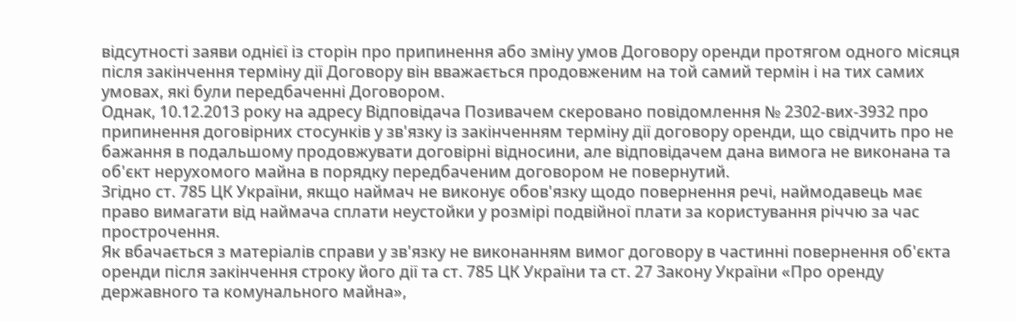відсутності заяви однієї із сторін про припинення або зміну умов Договору оренди протягом одного місяця після закінчення терміну дії Договору він вважається продовженим на той самий термін і на тих самих умовах, які були передбаченні Договором.
Однак, 10.12.2013 року на адресу Відповідача Позивачем скеровано повідомлення № 2302-вих-3932 про припинення договірних стосунків у зв'язку із закінченням терміну дії договору оренди, що свідчить про не бажання в подальшому продовжувати договірні відносини, але відповідачем дана вимога не виконана та об'єкт нерухомого майна в порядку передбаченим договором не повернутий.
Згідно ст. 785 ЦК України, якщо наймач не виконує обов'язку щодо повернення речі, наймодавець має право вимагати від наймача сплати неустойки у розмірі подвійної плати за користування річчю за час прострочення.
Як вбачається з матеріалів справи у зв'язку не виконанням вимог договору в частинні повернення об'єкта оренди після закінчення строку його дії та ст. 785 ЦК України та ст. 27 Закону України «Про оренду державного та комунального майна»,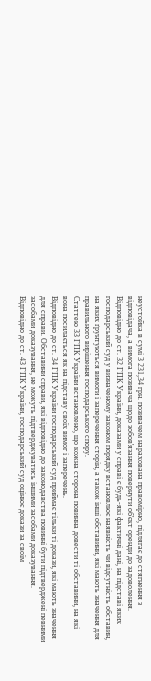неустойка в сумі 3 231,34 грн. позивачем нарахована правомірно, підлягає до стягнення з відповідача, а вимога позивача щодо зобов'язання повернути об'єкт оренди до задоволення.
Відповідно до ст. 32 ГПК України, доказами у справі є будь-які фактичні дані, на підставі яких господарський суд у визначеному законом порядку встановлює наявність чи відсутність обставин, на яких ґрунтуються вимоги і заперечення сторін, а також інші обставини, які мають значення для правильного вирішення господарського спору.
Статтею 33 ГПК України встановлено, що кожна сторона повинна довести ті обставини, на які вона посилається як на підставу своїх вимог і заперечень.
Відповідно до ст. 34 ГПК України господарський суд приймає тільки ті докази, які мають значення для справи. Обставини справи, які відповідно до законодавства повинні бути підтверджені певними засобами доказування, не можуть підтверджуватись іншими засобами доказування.
Відповідно до ст. 43 ГПК України, господарський суд оцінює докази за своїм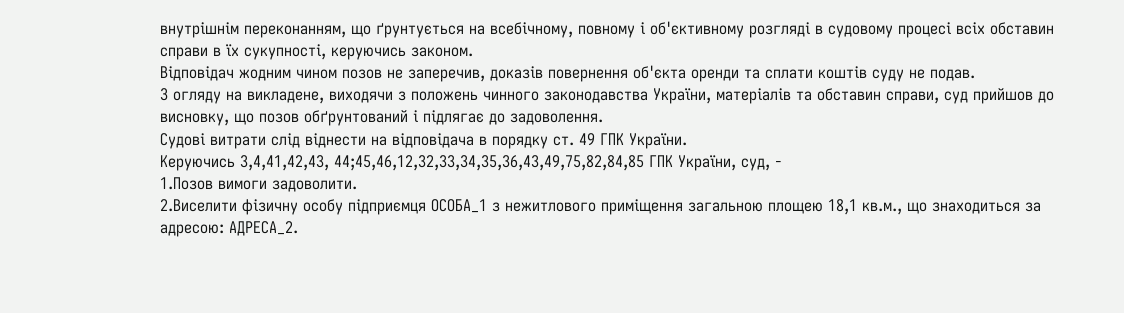внутрішнім переконанням, що ґрунтується на всебічному, повному і об'єктивному розгляді в судовому процесі всіх обставин справи в їх сукупності, керуючись законом.
Відповідач жодним чином позов не заперечив, доказів повернення об'єкта оренди та сплати коштів суду не подав.
З огляду на викладене, виходячи з положень чинного законодавства України, матеріалів та обставин справи, суд прийшов до висновку, що позов обґрунтований і підлягає до задоволення.
Судові витрати слід віднести на відповідача в порядку ст. 49 ГПК України.
Керуючись 3,4,41,42,43, 44;45,46,12,32,33,34,35,36,43,49,75,82,84,85 ГПК України, суд, -
1.Позов вимоги задоволити.
2.Виселити фізичну особу підприємця ОСОБА_1 з нежитлового приміщення загальною площею 18,1 кв.м., що знаходиться за адресою: АДРЕСА_2.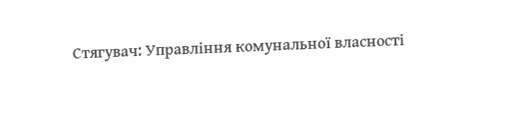Стягувач: Управління комунальної власності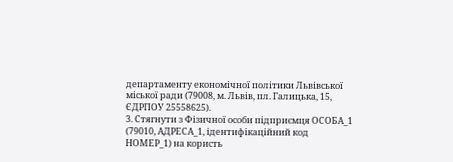департаменту економічної політики Львівської міської ради (79008, м. Львів, пл. Галицька, 15, ЄДРПОУ 25558625).
3. Стягнути з Фізичної особи підприємця ОСОБА_1 (79010, АДРЕСА_1, ідентифікаційний код НОМЕР_1) на користь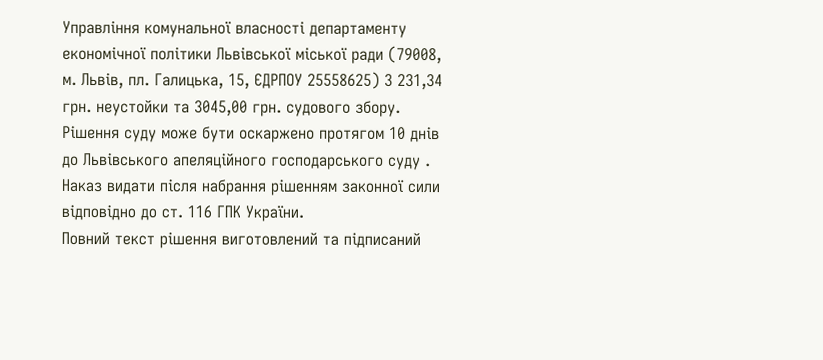Управління комунальної власності департаменту економічної політики Львівської міської ради (79008, м. Львів, пл. Галицька, 15, ЄДРПОУ 25558625) 3 231,34 грн. неустойки та 3045,00 грн. судового збору.
Рішення суду може бути оскаржено протягом 10 днів до Львівського апеляційного господарського суду .
Наказ видати після набрання рішенням законної сили відповідно до ст. 116 ГПК України.
Повний текст рішення виготовлений та підписаний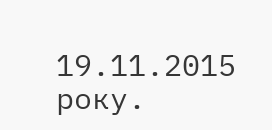19.11.2015 року.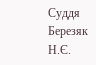Суддя Березяк Н.Є.